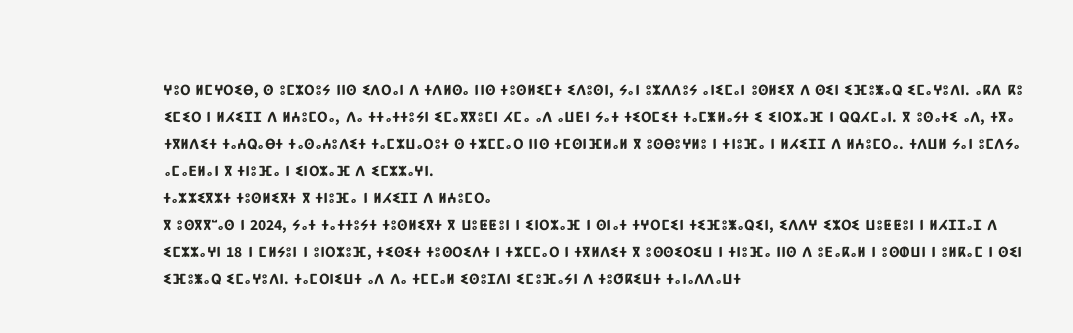ⵖⵓⵔ ⵍⵎⵖⵔⵉⴱ, ⵙ ⵓⵎⵣⵔⵓⵢ ⵏⵏⵙ ⵉⴷⵔⴰⵏ ⴷ ⵜⴷⵍⵙⴰ ⵏⵏⵙ ⵜⵓⵙⵍⵉⵎⵜ ⵉⴷⵓⵙⵏ, ⵢⴰⵏ ⵓⵣⴷⴷⵓⵢ ⴰⵏⵉⵎⴰⵏ ⵓⵙⵍⵉⴳ ⴷ ⵙⵉⵏ ⵉⴼⵓⵥⴰⵕ ⵉⵎⴰⵖⵓⴷⵏ. ⴰⴽⴷ ⴽⵓ ⵉⵎⵉⵔ ⵏ ⵍⵃⵉⵊⵊ ⴷ ⵍⵄⵓⵎⵔⴰ, ⴷⴰ ⵜⵜⴰⵜⵜⵓⵢⵏ ⵉⵎⴰⴳⴳⵓⵎⵏ ⵃⵎⴰ ⴰⴷ ⴰⵡⴹⵏ ⵢⴰⵜ ⵜⵉⵔⵎⵉⵜ ⵜⴰⵎⵥⵍⴰⵢⵜ ⵉ ⵉⵏⵔⵣⴰⴼ ⵏ ⵕⵕⵃⵎⴰⵏ. ⴳ ⵓⵙⴰⵜⵉ ⴰⴷ, ⵜⴳⴰ ⵜⴳⵍⴷⵉⵜ ⵜⴰⵄⵕⴰⴱⵜ ⵜⴰⵙⴰⵄⵓⴷⵉⵜ ⵜⴰⵎⵣⵡⴰⵔⵓⵜ ⵙ ⵜⵣⵎⵎⴰⵔ ⵏⵏⵙ ⵜⵎⵙⵏⴼⵍⴰⵍ ⴳ ⵓⵙⴱⵓⵖⵍⵓ ⵏ ⵜⵏⵓⴼⴰ ⵏ ⵍⵃⵉⵊⵊ ⴷ ⵍⵄⵓⵎⵔⴰ. ⵜⴷⵡⵍ ⵢⴰⵏ ⵓⵎⴷⵢⴰ ⴰⵎⴰⴹⵍⴰⵏ ⴳ ⵜⵏⵓⴼⴰ ⵏ ⵉⵏⵔⵣⴰⴼ ⴷ ⵉⵎⵣⵣⴰⵖⵏ.
ⵜⴰⵣⵣⵉⴳⵣⵜ ⵜⵓⵙⵍⵉⴳⵜ ⴳ ⵜⵏⵓⴼⴰ ⵏ ⵍⵃⵉⵊⵊ ⴷ ⵍⵄⵓⵎⵔⴰ
ⴳ ⵓⵙⴳⴳⵯⴰⵙ ⵏ 2024, ⵢⴰⵜ ⵜⴰⵜⵜⵓⵢⵜ ⵜⵓⵙⵍⵉⴳⵜ ⴳ ⵡⵓⵟⵟⵓⵏ ⵏ ⵉⵏⵔⵣⴰⴼ ⵏ ⵙⵏⴰⵜ ⵜⵖⵔⵎⵉⵏ ⵜⵉⴼⵓⵥⴰⵕⵉⵏ, ⵉⴷⴷⵖ ⵉⵣⵔⵉ ⵡⵓⵟⵟⵓⵏ ⵏ ⵍⵃⵊⵊⴰⵊ ⴷ ⵉⵎⵣⵣⴰⵖⵏ 18 ⵏ ⵎⵍⵢⵓⵏ ⵏ ⵓⵏⵔⵣⵓⴼ, ⵜⵉⵙⵉⵜ ⵜⵓⵙⵔⵉⴷⵜ ⵏ ⵜⵣⵎⵎⴰⵔ ⵏ ⵜⴳⵍⴷⵉⵜ ⴳ ⵓⵙⵙⵉⵔⵉⵡ ⵏ ⵜⵏⵓⴼⴰ ⵏⵏⵙ ⴷ ⵓⴹⴰⴽⴰⵍ ⵏ ⵓⵙⵀⵡⵏ ⵏ ⵓⵍⴽⴰⵎ ⵏ ⵙⵉⵏ ⵉⴼⵓⵥⴰⵕ ⵉⵎⴰⵖⵓⴷⵏ. ⵜⴰⵎⵔⵏⵉⵡⵜ ⴰⴷ ⴷⴰ ⵜⵎⵎⴰⵍ ⵉⵙⵓⵊⴷⵏ ⵉⵎⵓⴼⴰⵢⵏ ⴷ ⵜⵓⵚⴽⵉⵡⵜ ⵜⴰⵏⴰⴷⴷⴰⵡⵜ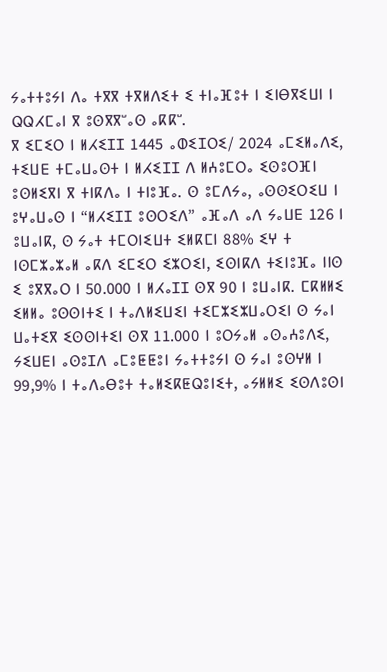ⵢⴰⵜⵜⵓⵢⵏ ⴷⴰ ⵜⴳⴳ ⵜⴳⵍⴷⵉⵜ ⵉ ⵜⵏⴰⴼⵓⵜ ⵏ ⵉⵏⴱⴳⵉⵡⵏ ⵏ ⵕⵕⵃⵎⴰⵏ ⴳ ⵓⵙⴳⴳⵯⴰⵙ ⴰⴽⴽⵯ.
ⴳ ⵉⵎⵉⵔ ⵏ ⵍⵃⵉⵊⵊ 1445 ⴰⵀⵉⵊⵔⵉ/ 2024 ⴰⵎⵉⵍⴰⴷⵉ, ⵜⵉⵡⴹ ⵜⵎⴰⵡⴰⵙⵜ ⵏ ⵍⵃⵉⵊⵊ ⴷ ⵍⵄⵓⵎⵔⴰ ⵉⵙⵓⵔⴼⵏ ⵓⵙⵍⵉⴳⵏ ⴳ ⵜⵏⴽⴷⴰ ⵏ ⵜⵏⵓⴼⴰ. ⵙ ⵓⵎⴷⵢⴰ, ⴰⵙⵙⵉⵔⵉⵡ ⵏ ⵓⵖⴰⵡⴰⵙ ⵏ “ⵍⵃⵉⵊⵊ ⵓⵙⵔⵉⴷ” ⴰⴼⴰⴷ ⴰⴷ ⵢⴰⵡⴹ 126 ⵏ ⵓⵡⴰⵏⴽ, ⵙ ⵢⴰⵜ ⵜⵎⵔⵏⵉⵡⵜ ⵉⵍⴽⵎⵏ 88% ⵉⵖ ⵜ ⵏⵙⵎⵣⴰⵣⴰⵍ ⴰⴽⴷ ⵉⵎⵉⵔ ⵉⵣⵔⵉⵏ, ⵉⵙⵏⴽⴷ ⵜⵉⵏⵓⴼⴰ ⵏⵏⵙ ⵉ ⵓⴳⴳⴰⵔ ⵏ 50.000 ⵏ ⵍⵃⴰⵊⵊ ⵙⴳ 90 ⵏ ⵓⵡⴰⵏⴽ. ⵎⴽⵍⵍⵉ ⵉⵍⵍⴰ ⵓⵙⵙⵏⵜⵉ ⵏ ⵜⴰⴷⵍⵉⵡⵉⵏ ⵜⵉⵎⵣⵉⵣⵡⴰⵔⵉⵏ ⵙ ⵢⴰⵏ ⵡⴰⵜⵉⴳ ⵉⵙⵙⵏⵜⵉⵏ ⵙⴳ 11.000 ⵏ ⵓⵔⵢⴰⵍ ⴰⵙⴰⵄⵓⴷⵉ, ⵢⵉⵡⴹⵏ ⴰⵙⵓⵊⴷ ⴰⵎⵓⵟⵟⵓⵏ ⵢⴰⵜⵜⵓⵢⵏ ⵙ ⵢⴰⵏ ⵓⵙⵖⵍ ⵏ 99,9% ⵏ ⵜⴰⴷⴰⴱⵓⵜ ⵜⴰⵍⵉⴽⵟⵕⵓⵏⵉⵜ, ⴰⵢⵍⵍⵉ ⵉⵙⴷⵓⵙⵏ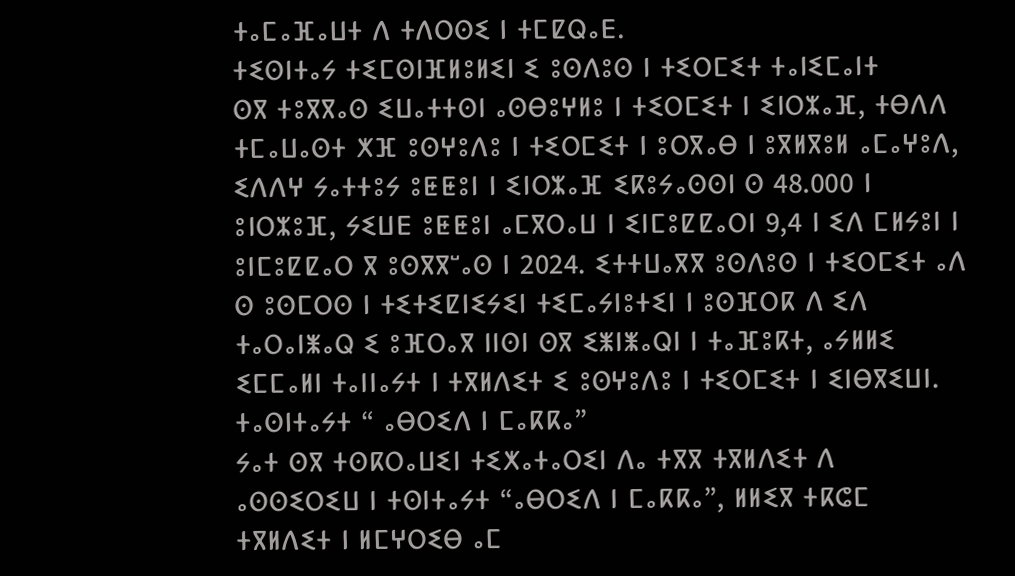ⵜⴰⵎⴰⴼⴰⵡⵜ ⴷ ⵜⴷⵔⵙⵉ ⵏ ⵜⵎⵇⵕⴰⴹ.
ⵜⵉⵙⵏⵜⴰⵢ ⵜⵉⵎⵙⵏⴼⵍⵓⵍⵉⵏ ⵉ ⵓⵙⴷⵓⵙ ⵏ ⵜⵉⵔⵎⵉⵜ ⵜⴰⵏⵉⵎⴰⵏⵜ
ⵙⴳ ⵜⵓⴳⴳⴰⵙ ⵉⵡⴰⵜⵜⵙⵏ ⴰⵙⴱⵓⵖⵍⵓ ⵏ ⵜⵉⵔⵎⵉⵜ ⵏ ⵉⵏⵔⵣⴰⴼ, ⵜⴱⴷⴷ ⵜⵎⴰⵡⴰⵙⵜ ⵅⴼ ⵓⵙⵖⵓⴷⵓ ⵏ ⵜⵉⵔⵎⵉⵜ ⵏ ⵓⵔⴳⴰⴱ ⵏ ⵓⴳⵍⴳⵓⵍ ⴰⵎⴰⵖⵓⴷ, ⵉⴷⴷⵖ ⵢⴰⵜⵜⵓⵢ ⵓⵟⵟⵓⵏ ⵏ ⵉⵏⵔⵣⴰⴼ ⵉⴽⵓⵢⴰⵙⵙⵏ ⵙ 48.000 ⵏ ⵓⵏⵔⵣⵓⴼ, ⵢⵉⵡⴹ ⵓⵟⵟⵓⵏ ⴰⵎⴳⵔⴰⵡ ⵏ ⵉⵏⵎⵓⵇⵇⴰⵔⵏ 9,4 ⵏ ⵉⴷ ⵎⵍⵢⵓⵏ ⵏ ⵓⵏⵎⵓⵇⵇⴰⵔ ⴳ ⵓⵙⴳⴳⵯⴰⵙ ⵏ 2024. ⵉⵜⵜⵡⴰⴳⴳ ⵓⵙⴷⵓⵙ ⵏ ⵜⵉⵔⵎⵉⵜ ⴰⴷ ⵙ ⵓⵙⵎⵔⵙ ⵏ ⵜⵉⵜⵉⵇⵏⵉⵢⵉⵏ ⵜⵉⵎⴰⵢⵏⵓⵜⵉⵏ ⵏ ⵓⵙⴼⵔⴽ ⴷ ⵉⴷ ⵜⴰⵔⴰⵏⵥⴰⵕ ⵉ ⵓⴼⵔⴰⴳ ⵏⵏⵙⵏ ⵙⴳ ⵉⵥⵏⵥⴰⵕⵏ ⵏ ⵜⴰⴼⵓⴽⵜ, ⴰⵢⵍⵍⵉ ⵉⵎⵎⴰⵍⵏ ⵜⴰⵏⵏⴰⵢⵜ ⵏ ⵜⴳⵍⴷⵉⵜ ⵉ ⵓⵙⵖⵓⴷⵓ ⵏ ⵜⵉⵔⵎⵉⵜ ⵏ ⵉⵏⴱⴳⵉⵡⵏ.
ⵜⴰⵙⵏⵜⴰⵢⵜ “ ⴰⴱⵔⵉⴷ ⵏ ⵎⴰⴽⴽⴰ”
ⵢⴰⵜ ⵙⴳ ⵜⵙⴽⵔⴰⵡⵉⵏ ⵜⵉⵅⴰⵜⴰⵔⵉⵏ ⴷⴰ ⵜⴳⴳ ⵜⴳⵍⴷⵉⵜ ⴷ ⴰⵙⵙⵉⵔⵉⵡ ⵏ ⵜⵙⵏⵜⴰⵢⵜ “ⴰⴱⵔⵉⴷ ⵏ ⵎⴰⴽⴽⴰ”, ⵍⵍⵉⴳ ⵜⴽⵛⵎ ⵜⴳⵍⴷⵉⵜ ⵏ ⵍⵎⵖⵔⵉⴱ ⴰⵎ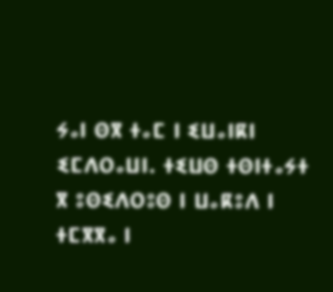ⵢⴰⵏ ⵙⴳ ⵜⴰⵎ ⵏ ⵉⵡⴰⵏⴽⵏ ⵉⵎⴷⵔⴰⵡⵏ. ⵜⵉⵡⵙ ⵜⵙⵏⵜⴰⵢⵜ ⴳ ⵓⵙⵉⴷⵔⵓⵙ ⵏ ⵡⴰⴽⵓⴷ ⵏ ⵜⵎⴳⴳⴰ ⵏ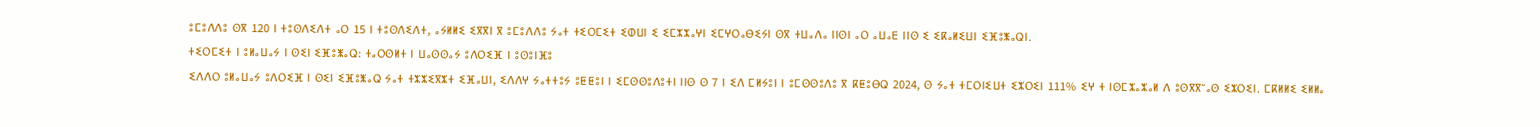ⵓⵎⵓⴷⴷⵓ ⵙⴳ 120 ⵏ ⵜⵓⵙⴷⵉⴷⵜ ⴰⵔ 15 ⵏ ⵜⵓⵙⴷⵉⴷⵜ, ⴰⵢⵍⵍⵉ ⵉⴳⴳⵏ ⴳ ⵓⵎⵓⴷⴷⵓ ⵢⴰⵜ ⵜⵉⵔⵎⵉⵜ ⵉⵀⵡⵏ ⵉ ⵉⵎⵣⵣⴰⵖⵏ ⵉⵎⵖⵔⴰⴱⵉⵢⵏ ⵙⴳ ⵜⵡⴰⴷⴰ ⵏⵏⵙⵏ ⴰⵔ ⴰⵡⴰⴹ ⵏⵏⵙ ⵉ ⵉⴽⴰⵍⵉⵡⵏ ⵉⴼⵓⵥⴰⵕⵏ.
ⵜⵉⵔⵎⵉⵜ ⵏ ⵓⵍⴰⵡⴰⵢ ⵏ ⵙⵉⵏ ⵉⴼⵓⵥⴰⵕ: ⵜⴰⵔⵙⵍⵜ ⵏ ⵡⴰⵙⵙⴰⵢ ⵓⴷⵔⵉⴼ ⵏ ⵓⵙⵓⵏⴼⵓ
ⵉⴷⴷⵔ ⵓⵍⴰⵡⴰⵢ ⵓⴷⵔⵉⴼ ⵏ ⵙⵉⵏ ⵉⴼⵓⵥⴰⵕ ⵢⴰⵜ ⵜⵣⵣⵉⴳⵣⵜ ⵉⴼⴰⵡⵏ, ⵉⴷⴷⵖ ⵢⴰⵜⵜⵓⵢ ⵓⵟⵟⵓⵏ ⵏ ⵉⵎⵙⵙⵓⴷⵓⵜⵏ ⵏⵏⵙ ⵙ 7 ⵏ ⵉⴷ ⵎⵍⵢⵓⵏ ⵏ ⵓⵎⵙⵙⵓⴷⵓ ⴳ ⴽⵟⵓⴱⵕ 2024, ⵙ ⵢⴰⵜ ⵜⵎⵔⵏⵉⵡⵜ ⵉⵣⵔⵉⵏ 111% ⵉⵖ ⵜ ⵏⵙⵎⵣⴰⵣⴰⵍ ⴷ ⵓⵙⴳⴳⵯⴰⵙ ⵉⵣⵔⵉⵏ. ⵎⴽⵍⵍⵉ ⵉⵍⵍⴰ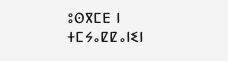ⵓⵙⴳⵎⴹ ⵏ ⵜⵎⵢⴰⵇⵇⴰⵏⵉⵏ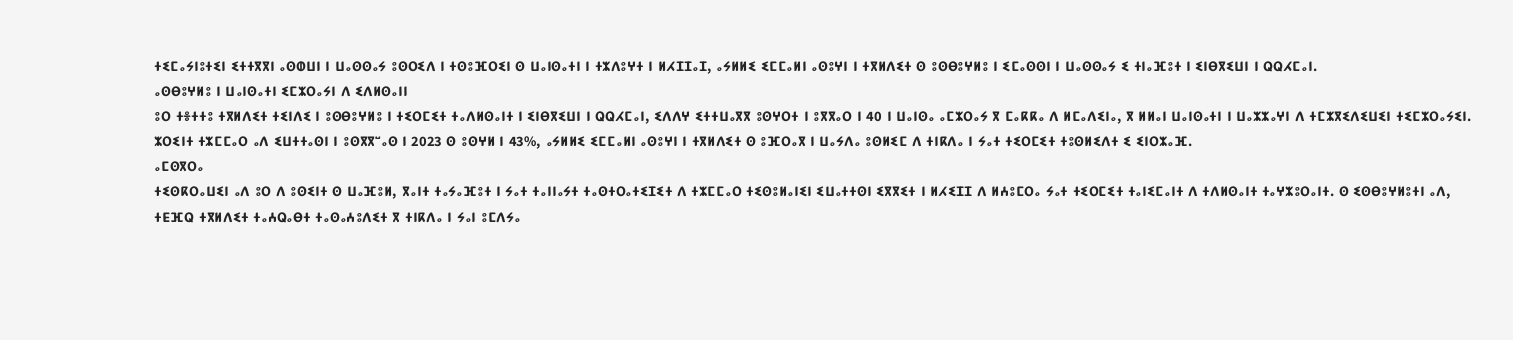ⵜⵉⵎⴰⵢⵏⵓⵜⵉⵏ ⵉⵜⵜⴳⴳⵏ ⴰⵙⵀⵡⵏ ⵏ ⵡⴰⵙⵙⴰⵢ ⵓⵙⵔⵉⴷ ⵏ ⵜⵙⵓⴼⵔⵉⵏ ⵙ ⵡⴰⵏⵙⴰⵜⵏ ⵏ ⵜⵣⴷⵓⵖⵜ ⵏ ⵍⵃⵊⵊⴰⵊ, ⴰⵢⵍⵍⵉ ⵉⵎⵎⴰⵍⵏ ⴰⵙⵓⵖⵏ ⵏ ⵜⴳⵍⴷⵉⵜ ⵙ ⵓⵙⴱⵓⵖⵍⵓ ⵏ ⵉⵎⴰⵙⵙⵏ ⵏ ⵡⴰⵙⵙⴰⵢ ⵉ ⵜⵏⴰⴼⵓⵜ ⵏ ⵉⵏⴱⴳⵉⵡⵏ ⵏ ⵕⵕⵃⵎⴰⵏ.
ⴰⵙⴱⵓⵖⵍⵓ ⵏ ⵡⴰⵏⵙⴰⵜⵏ ⵉⵎⵣⵔⴰⵢⵏ ⴷ ⵉⴷⵍⵙⴰⵏⵏ
ⵓⵔ ⵜⴻⵜⵜⵓ ⵜⴳⵍⴷⵉⵜ ⵜⵉⵏⴷⵉ ⵏ ⵓⵙⴱⵓⵖⵍⵓ ⵏ ⵜⵉⵔⵎⵉⵜ ⵜⴰⴷⵍⵙⴰⵏⵜ ⵏ ⵉⵏⴱⴳⵉⵡⵏ ⵏ ⵕⵕⵃⵎⴰⵏ, ⵉⴷⴷⵖ ⵉⵜⵜⵡⴰⴳⴳ ⵓⵙⵖⵔⵜ ⵏ ⵓⴳⴳⴰⵔ ⵏ 40 ⵏ ⵡⴰⵏⵙⴰ ⴰⵎⵣⵔⴰⵢ ⴳ ⵎⴰⴽⴽⴰ ⴷ ⵍⵎⴰⴷⵉⵏⴰ, ⴳ ⵍⵍⴰⵏ ⵡⴰⵏⵙⴰⵜⵏ ⵏ ⵡⴰⵣⵣⴰⵖⵏ ⴷ ⵜⵎⵣⴳⵉⴷⵉⵡⵉⵏ ⵜⵉⵎⵣⵔⴰⵢⵉⵏ. ⵣⵔⵉⵏⵜ ⵜⵣⵎⵎⴰⵔ ⴰⴷ ⵉⵡⵜⵜⴰⵙⵏ ⵏ ⵓⵙⴳⴳⵯⴰⵙ ⵏ 2023 ⵙ ⵓⵙⵖⵍ ⵏ 43%, ⴰⵢⵍⵍⵉ ⵉⵎⵎⴰⵍⵏ ⴰⵙⵓⵖⵏ ⵏ ⵜⴳⵍⴷⵉⵜ ⵙ ⵓⴼⵔⴰⴳ ⵏ ⵡⴰⵢⴷⴰ ⵓⵙⵍⵉⵎ ⴷ ⵜⵏⴽⴷⴰ ⵏ ⵢⴰⵜ ⵜⵉⵔⵎⵉⵜ ⵜⵓⵙⵍⵉⴷⵜ ⵉ ⵉⵏⵔⵣⴰⴼ.
ⴰⵎⵙⴳⵔⴰ
ⵜⵉⵙⴽⵔⴰⵡⵉⵏ ⴰⴷ ⵓⵔ ⴷ ⵓⵙⵉⵏⵜ ⵙ ⵡⴰⴼⵓⵍ, ⴳⴰⵏⵜ ⵜⴰⵢⴰⴼⵓⵜ ⵏ ⵢⴰⵜ ⵜⴰⵏⵏⴰⵢⵜ ⵜⴰⵙⵜⵔⴰⵜⵉⵊⵉⵜ ⴷ ⵜⵣⵎⵎⴰⵔ ⵜⵉⵙⵓⵍⴰⵏⵉⵏ ⵉⵡⴰⵜⵜⵙⵏ ⵉⴳⴳⵉⵜ ⵏ ⵍⵃⵉⵊⵊ ⴷ ⵍⵄⵓⵎⵔⴰ ⵢⴰⵜ ⵜⵉⵔⵎⵉⵜ ⵜⴰⵏⵉⵎⴰⵏⵜ ⴷ ⵜⴷⵍⵙⴰⵏⵜ ⵜⴰⵖⵣⵓⵔⴰⵏⵜ. ⵙ ⵉⵙⴱⵓⵖⵍⵓⵜⵏ ⴰⴷ, ⵜⴹⴼⵕ ⵜⴳⵍⴷⵉⵜ ⵜⴰⵄⵕⴰⴱⵜ ⵜⴰⵙⴰⵄⵓⴷⵉⵜ ⴳ ⵜⵏⴽⴷⴰ ⵏ ⵢⴰⵏ ⵓⵎⴷⵢⴰ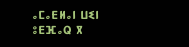ⴰⵎⴰⴹⵍⴰⵏ ⵡⵉⵏ ⵓⴹⴼⴰⵕ ⴳ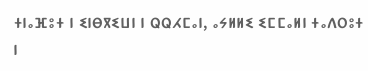ⵜⵏⴰⴼⵓⵜ ⵏ ⵉⵏⴱⴳⵉⵡⵏ ⵏ ⵕⵕⵃⵎⴰⵏ, ⴰⵢⵍⵍⵉ ⵉⵎⵎⴰⵍⵏ ⵜⴰⴷⵔⵓⵜ ⵏ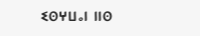ⵉⵙⵖⵡⴰⵏ ⵏⵏⵙ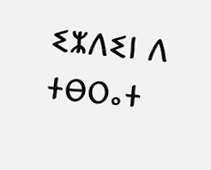ⵉⵣⴷⵉⵏ ⴷ ⵜⴱⵔⴰⵜ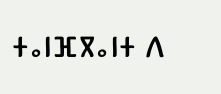ⵜⴰⵏⴼⴳⴰⵏⵜ ⴷ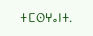ⵜⵎⵙⵖⴰⵏⵜ.